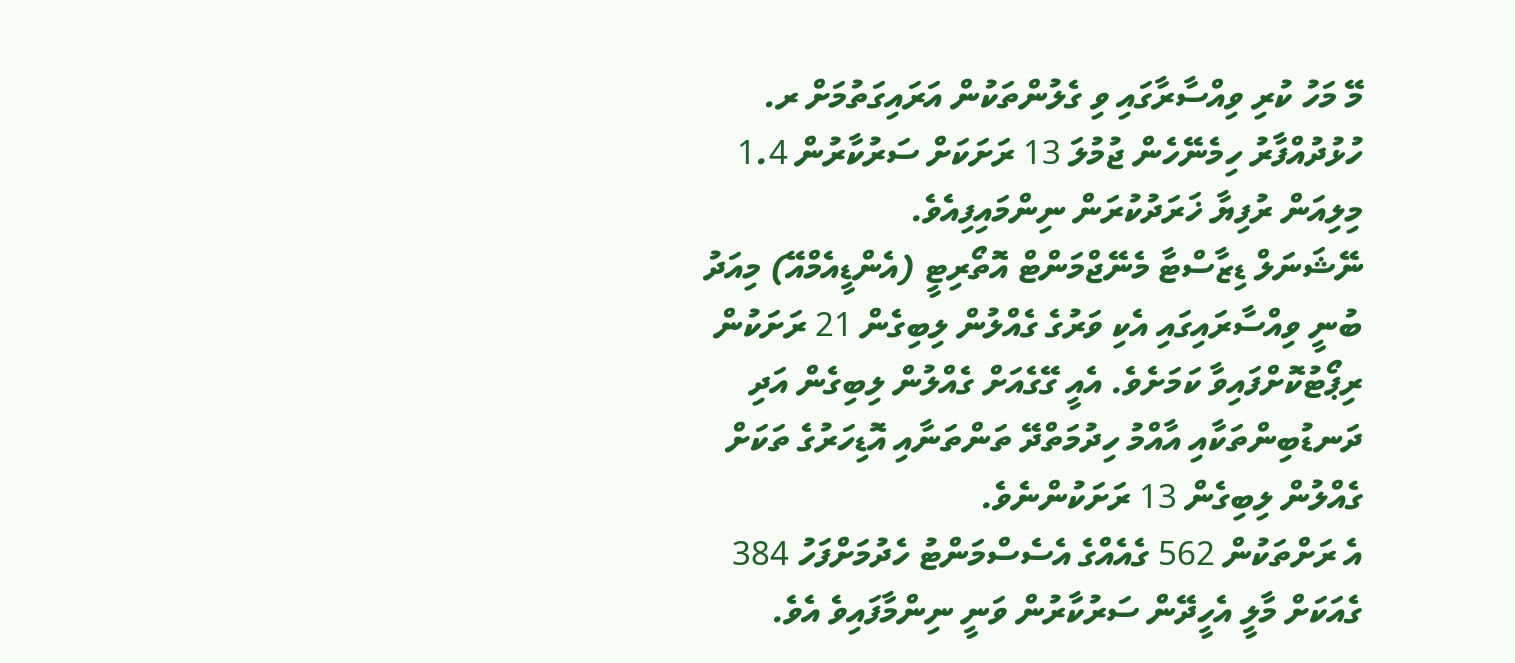މޭ މަހު ކުރި ވިއްސާރާގައި ވި ގެލުންތަކުން އަރައިގަތުމަށް ރ. ހުޅުދުއްފާރު ހިމެނޭހެން ޖުމުލަ 13 ރަށަކަށް ސަރުކާރުން 1.4 މިލިއަން ރުފިޔާ ޚަރަދުކުރަން ނިންމައިފިއެވެ.
ނޭޝަނަލް ޑިޒާސްޓާ މެނޭޖްމަންޓް އޮތޯރިޓީ (އެންޑީއެމްއޭ) މިއަދު ބުނީ ވިއްސާރައިގައި އެކި ވަރުގެ ގެއްލުން ލިބިގެން 21 ރަށަކުން ރިޕޯޓުކޮށްފައިވާ ކަމަށެވެ. އެއީ ގޭގެއަށް ގެއްލުން ލިބިގެން އަދި ދަނޑުބިންތަކާއި އާއްމު ހިދުމަތްދޭ ތަންތަނާއި އޮޑިހަރުގެ ތަކަށް ގެއްލުން ލިބިގެން 13 ރަށަކުންނެވެ.
އެ ރަށްތަކުން 562 ގެއެއްގެ އެސެސްމަންޓު ހެދުމަށްފަހު 384 ގެއަކަށް މާލީ އެހީދޭން ސަރުކާރުން ވަނީ ނިންމާފައިވެ އެވެ.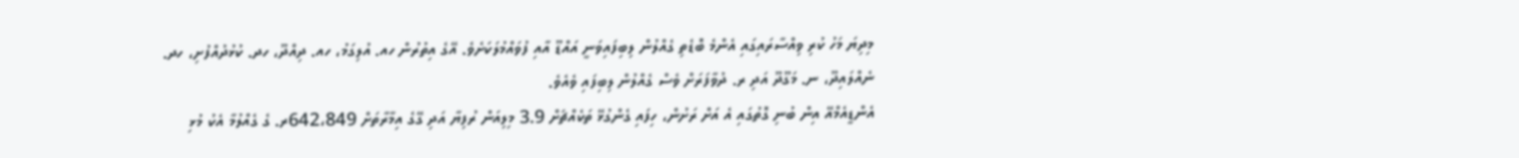މިދިޔަ މަހު ކުރި ވިއްސާރައިގައި އެންމެ ބޮޑެތި ގެއްލުން ލިބިފައިވަނީ އައްޑޫ އާއި ފުވައްމުލަކަށެވެ. އޭގެ އިތުރުން ހއ. އުލިގަމު، ހއ. ދިއްދޫ، ހދ. ކުޅުދުއްފުށި، ހދ. ނެއްލައިދޫ، ނ. މަގޫދޫ އަދި ރ. ދުވާފަރަށް ވެސް ގެއްލުން ލިބިފައި ވެއެވެ.
އެންޑީއެމްއޭ އިން ބުނި ގޮތުގައި އެ އަށް ރަށުން، ހިފައި ގެންގުޅޭ ތަކެއްޗަށް 3.9 މިލިއަން ރުފިޔާ އަދި ގޭގެ އިމާރާތަށް 642،849ރ. ގެ ގެއްލުމާ އެކު މުޅި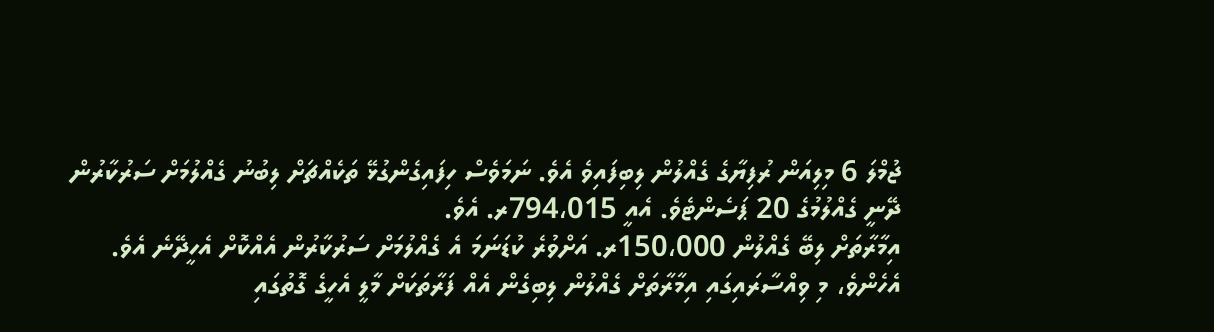ޖުމްލަ 6 މިލިއަން ރުފިޔާގެ ގެއްލުން ލިބިފައިވެ އެވެ. ނަމަވެސް ހިފައިގެންގުޅޭ ތަކެއްޗަށް ލިބުނު ގެއްލުމަށް ސަރުކާރުން ދޭނީ ގެއްލުމުގެ 20 ޕަސެންޓެވެ. އެއީ 794،015ރ. އެވެ.
އިމާރާތަށް ލިބޭ ގެއްލުން 150،000ރ. އަށްވުރެ ކުޑަނަމަ އެ ގެއްލުމަށް ސަރުކާރުން އެއްކޮށް އެހީދޭނެ އެވެ.
އެހެންވެ، މި ވިއްސާރައިގައި އިމާރާތަށް ގެއްލުން ލިބިގެން އެއް ފަރާތަކަށް މާލީ އެހީގެ ގޮތުގައި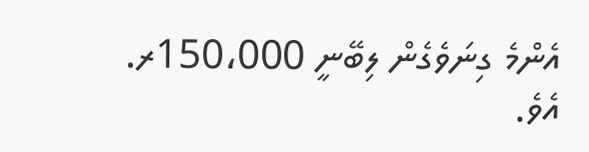އެންމެ ގިނަވެގެން ލިބޭނީ 150،000ރ. އެވެ.